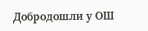Добродошли у ОШ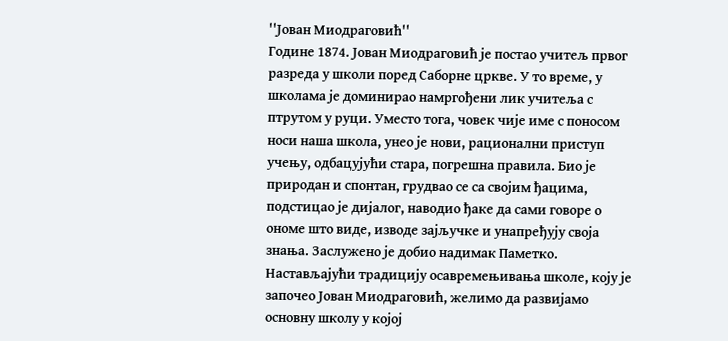''Јован Миодраговић''
Године 1874. Јован Миодраговић је постао учитељ првог разреда у школи поред Саборне цркве. У то време, у школама је доминирао намргођени лик учитеља с птрутом у руци. Уместо тога, човек чије име с поносом носи наша школа, унео је нови, рационални приступ учењу, одбацујући стара, погрешна правила. Био је природан и спонтан, грудвао се са својим ђацима, подстицао је дијалог, наводио ђаке да сами говоре о ономе што виде, изводе зајључке и унапређују своја знања. Заслужено је добио надимак Паметко.
Настављајући традицију осавремењивања школе, коју је започео Јован Миодраговић, желимо да развијамо основну школу у којој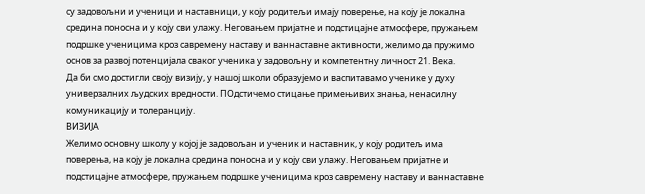су задовољни и ученици и наставници, у коју родитељи имају поверење, на коју је локална средина поносна и у коју сви улажу. Неговањем пријатне и подстицајне атмосфере, пружањем подршке ученицима кроз савремену наставу и ваннаставне активности, желимо да пружимо основ за развој потенцијала сваког ученика у задовољну и компетентну личност 21. Века.
Да би смо достигли своју визију, у нашој школи образујемо и васпитавамо ученике у духу универзалних људских вредности. ПОдстичемо стицање примењивих знања, ненасилну комуникацију и толеранцију.
ВИЗИЈА
Желимо основну школу у којој је задовољан и ученик и наставник, у коју родитељ има поверења, на коју је локална средина поносна и у коју сви улажу. Неговањем пријатне и подстицајне атмосфере, пружањем подршке ученицима кроз савремену наставу и ваннаставне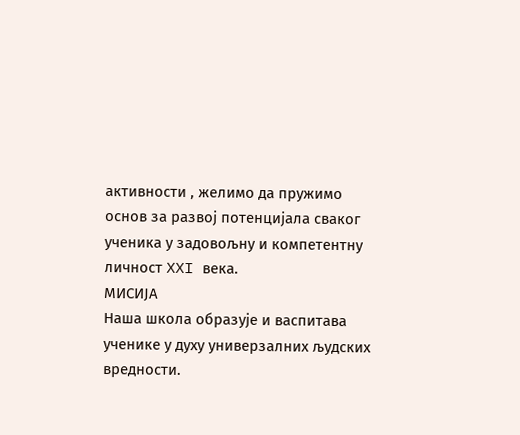активности , желимо да пружимо основ за развој потенцијала сваког ученика у задовољну и компетентну личност XXI века.
МИСИЈА
Наша школа образује и васпитава ученике у духу универзалних људских вредности.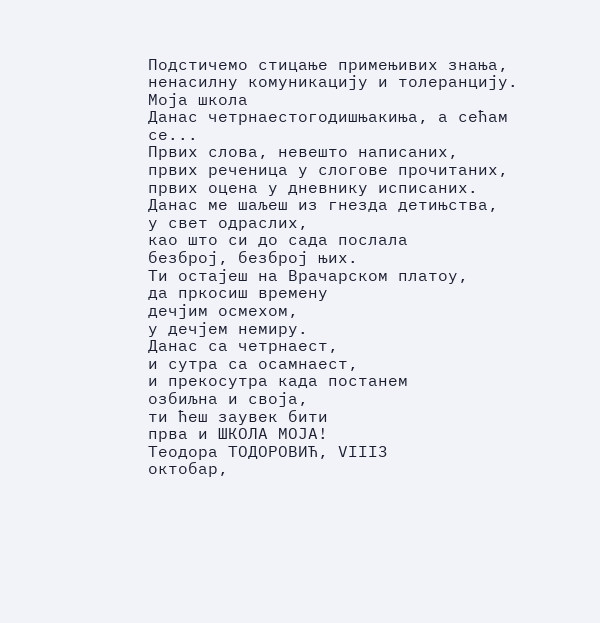Подстичемо стицање примењивих знања, ненасилну комуникацију и толеранцију.
Moja школа
Данас четрнаестогодишњакиња, а сећам се...
Првих слова, невешто написаних,
првих реченица у слогове прочитаних,
првих оцена у дневнику исписаних.
Данас ме шаљеш из гнезда детињства,
у свет одраслих,
као што си до сада послала
безброј, безброј њих.
Ти остајеш на Врачарском платоу,
да пркосиш времену
дечјим осмехом,
у дечјем немиру.
Данас са четрнаест,
и сутра са осамнаест,
и прекосутра када постанем
озбиљна и своја,
ти ћеш заувек бити
прва и ШКОЛА МОЈА!
Теодора ТОДОРОВИЋ, VIII3
октобар,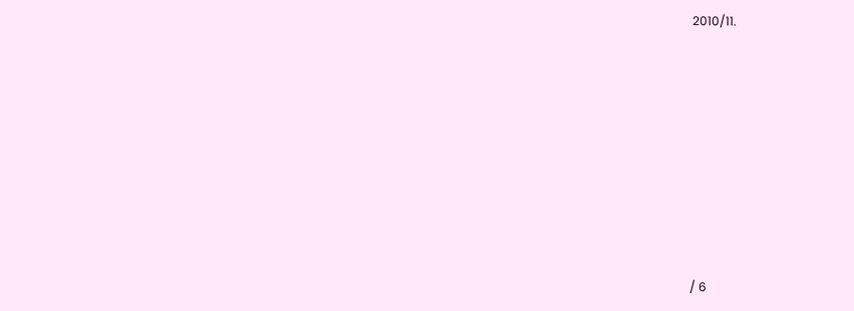2010/11.









/ 6